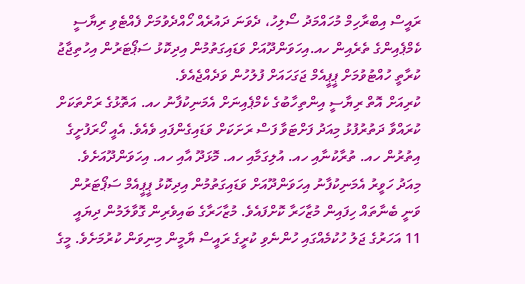ރައީސް އިބްރާހިމް މުހައްމަދު ސޯލިހު، ދެވަނަ ދައުރެއް ހޯއްދެވުމަށް ފެއްޓެވި ރިޔާސީ ކެމްޕެއިންގެ ތެރެއިން ހއ.އިހަވަންދޫއަށް ވަޑައިގަތުމުން އިދިކޮޅު ސަޕޯޓަރުން އިހުތިޖާޖު ކުރާތީ ހުއްޓުވުމަށް ޕީޕީއެމް ޖަގަހައަށް ފުލުހުން ވަދެއްޖެއެވެ.
ކުރިއަށް އޮތް ރިޔާސީ އިންތިހާބުގެ ކެމްޕެއިނަށް އެމަނިކުފާނު ހއ. އަތޮޅުގެ ރަށްތަކަށް ކުރައްވާ ދަތުރުފުޅު މިއަދު ފަށްޓަވާ ފަސް ރަށަކަށް ވަޑައިގެންފައި ވެއެވެ. އެއީ ހޯރަފުށީގެ އިތުރުން ހއ. ތުރާކުނާއި ހއ. އުލިގަމާއި ހއ. މޮޅަދޫ އާއި ހއ. އިހަވަންދޫއަށެވެ.
މިއަދު ހަވީރު އެމަނިކުފާނު އިހަވަންދޫއަށް ވަޑައިގަތުމުން އިދިކޮޅު ޕީޕީއެމް ސަޕޯޓަރުން ވަނީ ބެނާތައް ހިފައިން މުޒާހަރާ ކޮށްފައެވެ. މުޒާހަރާގެ ބައިވެރިން ގޮވާލަމުން ދިޔައީ 11 އަހަރުގެ ޖަލު ހުކުމެއްގައި ހުންނެވި ކުރީގެ ރައީސް ޔާމީން މިނިވަން ކުރުމަށެވެ. މީގެ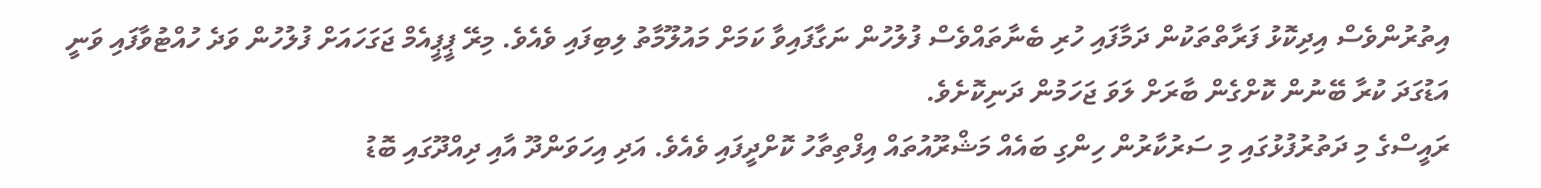އިތުރުންވެސް އިދިކޮޅު ފަރާތްތަކުން ދަމާފައި ހުރި ބެނާތައްވެސް ފުލުހުން ނަގާފައިވާ ކަމަށް މައުލޫމާތު ލިބިފައި ވެއެވެ. މިރޭ ޕީޕީއެމް ޖަގަހައަށް ފުލުހުން ވަދެ ހުއްޓުވާފައި ވަނީ އަޑުގަދަ ކުރާ ބޭނުން ކޮށްގެން ބާރަށް ލަވަ ޖަހަމުން ދަނިކޮށެވެ.
ރައީސްގެ މި ދަތުރުފުޅުގައި މި ސަރުކާރުން ހިންގި ބައެއް މަޝްރޫއުތައް އިފްތިތާހު ކޮށްދީފައި ވެއެވެ. އަދި އިހަވަންދޫ އާއި ދިއްދޫގައި ބޮޑު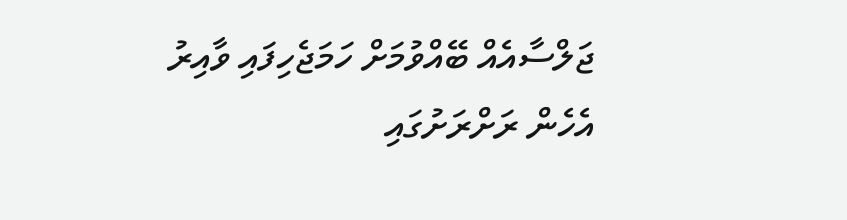ޖަލްސާއެއް ބޭއްވުމަށް ހަމަޖެހިފައި ވާއިރު އެހެން ރަށްރަށުގައި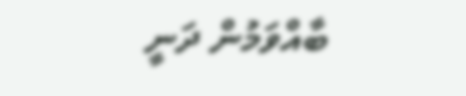ބާއްވަމުން ދަނީ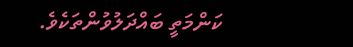ކަންމަތީ ބައްދަލުވުންތަކެވެ.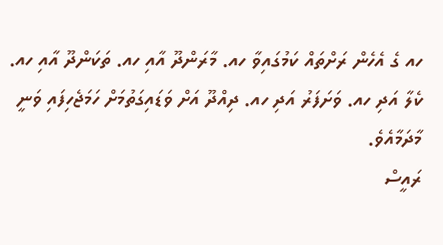ހއ ގެ އެހެން ރަށްތައް ކަމުގައިވާ ހއ. މާރަންދޫ އާއި ހއ. ތަކަންދޫ އާއި ހއ. ކެލާ އަދި ހއ. ވަށަފަރު އަދި ހއ. ދިއްދޫ އަށް ވަޑައިގަތުމަށް ހަމަޖެހިފައި ވަނީ މާދަމާއެވެ.
ރައީސް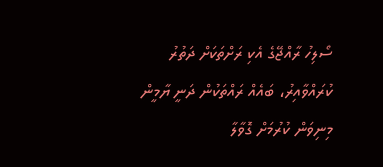ސޯލިހު ރާއްޖޭގެ އެކި ރަށްތަކަށް ދަތުރު ކުރައްވާއިރު، ބައެއް ރައްތަކުން ދަނީ ޔާމީން މިނިވަން ކުރުމަށް ގޮވާލާ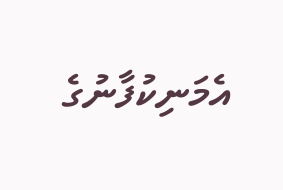އެމަނިކުފާނުގެ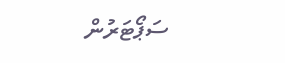ސަޕޯޓަރުން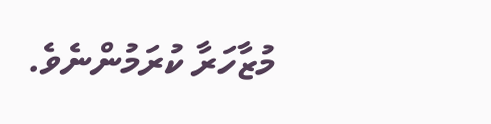މުޒާހަރާ ކުރަމުންނެވެ.